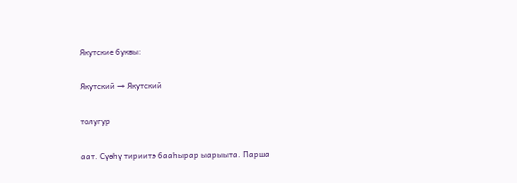Якутские буквы:

Якутский → Якутский

толугур

аат. Сүөһү тириитэ бааһырар ыарыыта. Парша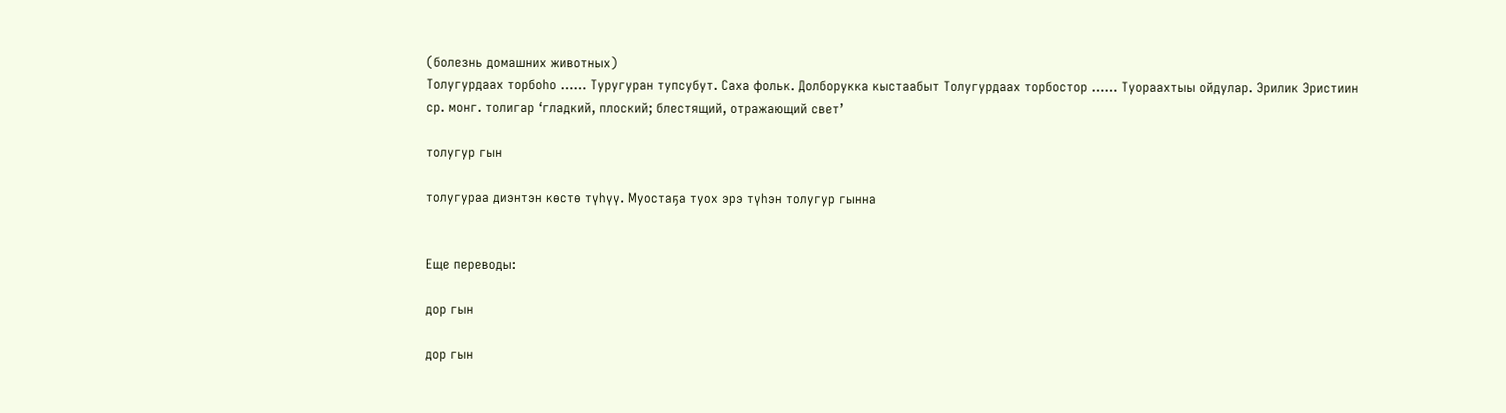(болезнь домашних животных)
Толугурдаах торбоһо …… Туругуран тупсубут. Саха фольк. Долборукка кыстаабыт Толугурдаах торбостор …… Туораахтыы ойдулар. Эрилик Эристиин
ср. монг. толигар ‘гладкий, плоский; блестящий, отражающий свет’

толугур гын

толугураа диэнтэн көстө түһүү. Муостаҕа туох эрэ түһэн толугур гынна


Еще переводы:

дор гын

дор гын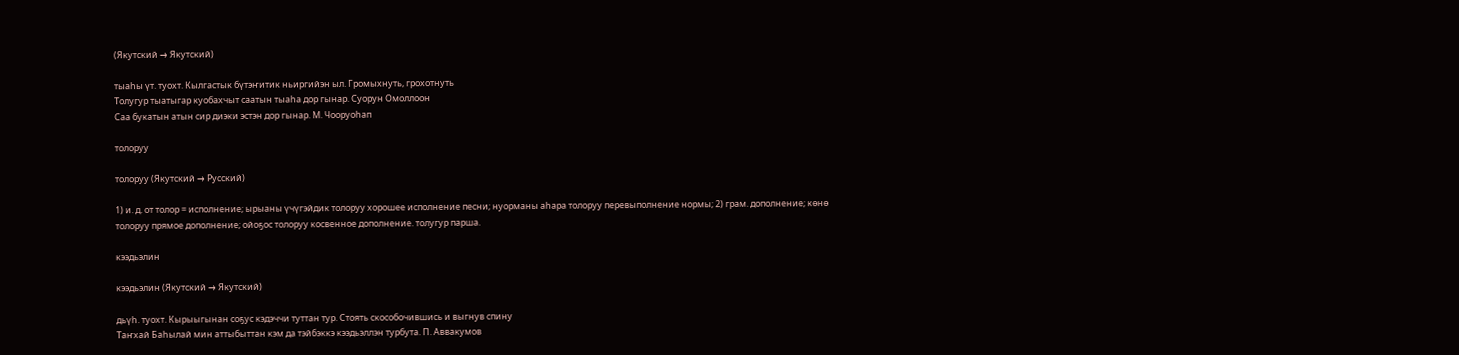(Якутский → Якутский)

тыаһы үт. туохт. Кылгастык бүтэҥитик ньиргийэн ыл. Громыхнуть, грохотнуть
Толугур тыатыгар куобахчыт саатын тыаһа дор гынар. Суорун Омоллоон
Саа букатын атын сир диэки эстэн дор гынар. М. Чооруоһап

толоруу

толоруу (Якутский → Русский)

1) и. д. от толор = исполнение; ырыаны үчүгэйдик толоруу хорошее исполнение песни; нуорманы аһара толоруу перевыполнение нормы; 2) грам. дополнение; көнө толоруу прямое дополнение; ойоҕос толоруу косвенное дополнение. толугур парша.

кээдьэлин

кээдьэлин (Якутский → Якутский)

дьүһ. туохт. Кырыыгынан соҕус кэдэччи туттан тур. Стоять скособочившись и выгнув спину
Таҥхай Баһылай мин аттыбыттан кэм да тэйбэккэ кээдьэллэн турбута. П. Аввакумов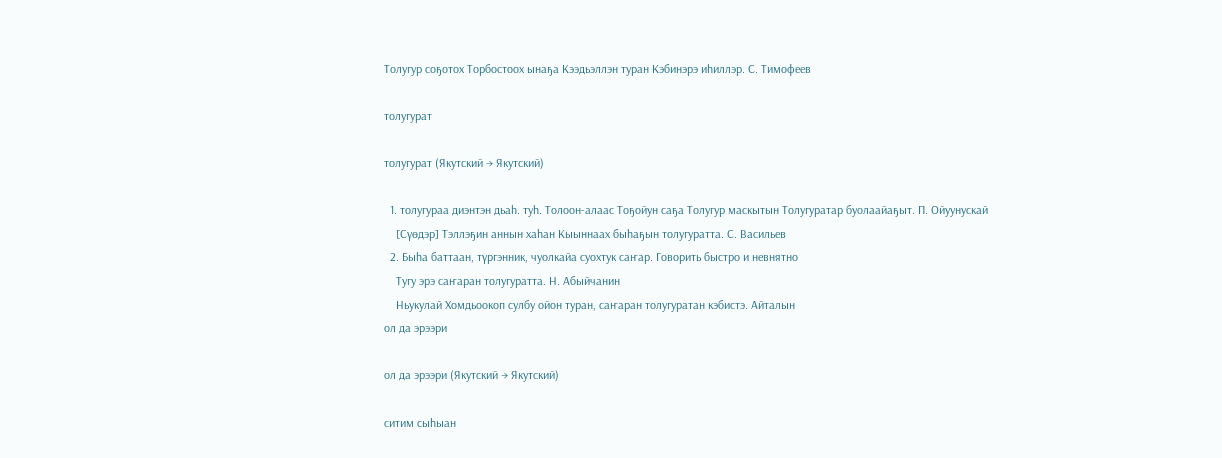Толугур соҕотох Торбостоох ынаҕа Кээдьэллэн туран Кэбинэрэ иһиллэр. С. Тимофеев

толугурат

толугурат (Якутский → Якутский)

  1. толугураа диэнтэн дьаһ. туһ. Толоон-алаас Тоҕойун саҕа Толугур маскытын Толугуратар буолаайаҕыт. П. Ойуунускай
    [Сүөдэр] Тэллэҕин аннын хаһан Кыыннаах быһаҕын толугуратта. С. Васильев
  2. Быһа баттаан, түргэнник, чуолкайа суохтук саҥар. Говорить быстро и невнятно
    Тугу эрэ саҥаран толугуратта. Н. Абыйчанин
    Ньукулай Хомдьоокоп сулбу ойон туран, саҥаран толугуратан кэбистэ. Айталын
ол да эрээри

ол да эрээри (Якутский → Якутский)

ситим сыһыан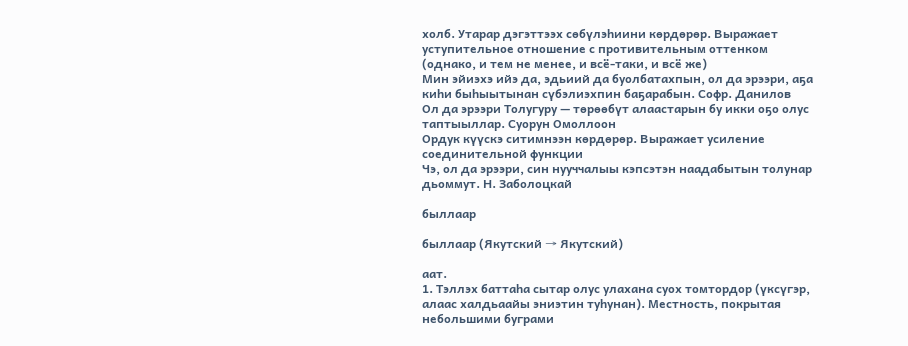холб. Утарар дэгэттээх сөбүлэһиини көрдөрөр. Выражает уступительное отношение с противительным оттенком (однако, и тем не менее, и всё-таки, и всё же)
Мин эйиэхэ ийэ да, эдьиий да буолбатахпын, ол да эрээри, аҕа киһи быһыытынан сүбэлиэхпин баҕарабын. Софр. Данилов
Ол да эрээри Толугуру — төрөөбүт алаастарын бу икки оҕо олус таптыыллар. Суорун Омоллоон
Ордук күүскэ ситимнээн көрдөрөр. Выражает усиление соединительной функции
Чэ, ол да эрээри, син нууччалыы кэпсэтэн наадабытын толунар дьоммут. Н. Заболоцкай

быллаар

быллаар (Якутский → Якутский)

аат.
1. Тэллэх баттаһа сытар олус улахана суох томтордор (үксүгэр, алаас халдьаайы эниэтин туһунан). Местность, покрытая небольшими буграми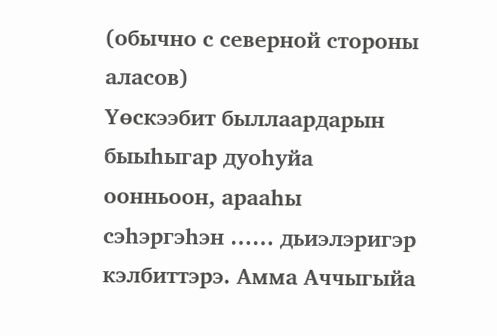(обычно с северной стороны аласов)
Үөскээбит быллаардарын быыһыгар дуоһуйа оонньоон, арааһы сэһэргэһэн …… дьиэлэригэр кэлбиттэрэ. Амма Аччыгыйа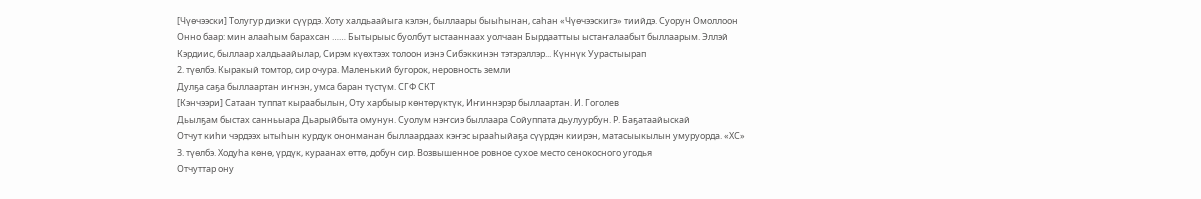[Чүөчээски] Толугур диэки сүүрдэ. Хоту халдьаайыга кэлэн, быллаары быыһынан, саһан «Чүөчээскигэ» тиийдэ. Суорун Омоллоон
Онно баар: мин алааһым барахсан …… Бытырыыс буолбут ыстааннаах уолчаан Бырдааттыы ыстаҥалаабыт быллаарым. Эллэй
Кэрдиис, быллаар халдьаайылар, Сирэм күөхтээх толоон иэнэ Сибэккинэн тэтэрэллэр... Күннүк Уурастыырап
2. түөлбэ. Кыракый томтор, сир очура. Маленький бугорок, неровность земли
Дулҕа саҕа быллаартан иҥнэн, умса баран түстүм. СГФ СКТ
[Кэнчээри] Сатаан туппат кыраабылын, Оту харбыыр көнтөрүктүк, Иҥиннэрэр быллаартан. И. Гоголев
Дьылҕам быстах санньыара Дьарыйбыта омунун. Суолум нэҥсиэ быллаара Сойуппата дьулуурбун. Р. Баҕатаайыскай
Отчут киһи чэрдээх ытыһын курдук ононманан быллаардаах кэҥэс ырааһыйаҕа сүүрдэн киирэн, матасыыкылын умуруорда. «ХС»
3. түөлбэ. Ходуһа көнө, үрдүк, кураанах өттө, добун сир. Возвышенное ровное сухое место сенокосного угодья
Отчуттар ону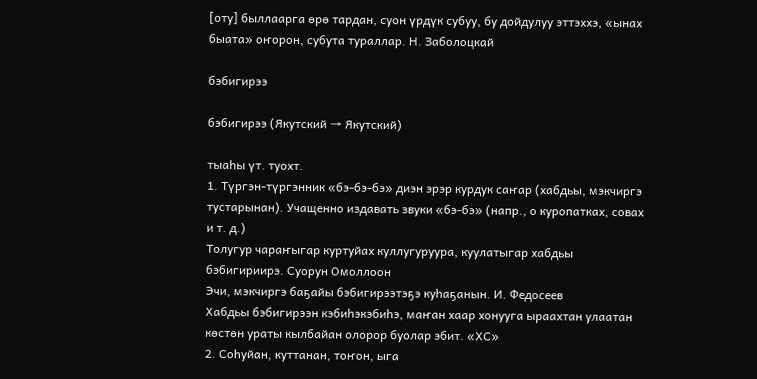[оту] быллаарга өрө тардан, суон үрдүк субуу, бу дойдулуу эттэххэ, «ынах быата» оҥорон, субута тураллар. Н. Заболоцкай

бэбигирээ

бэбигирээ (Якутский → Якутский)

тыаһы үт. туохт.
1. Түргэн-түргэнник «бэ-бэ-бэ» диэн эрэр курдук саҥар (хабдьы, мэкчиргэ тустарынан). Учащенно издавать звуки «бэ-бэ» (напр., о куропатках, совах и т. д.)
Толугур чараҥыгар куртуйах куллугуруура, куулатыгар хабдьы бэбигириирэ. Суорун Омоллоон
Эчи, мэкчиргэ баҕайы бэбигирээтэҕэ куһаҕанын. И. Федосеев
Хабдьы бэбигирээн кэбиһэкэбиһэ, маҥан хаар хонууга ыраахтан улаатан көстөн ураты кылбайан олорор буолар эбит. «ХС»
2. Соһуйан, куттанан, тоҥон, ыга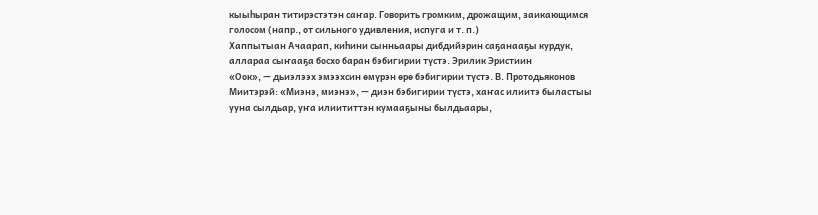кыыһыран титирэстэтэн саҥар. Говорить громким, дрожащим, заикающимся голосом (напр., от сильного удивления, испуга и т. п.)
Хаппытыан Ачаарап, киһини сынньаары дибдийэрин саҕанааҕы курдук, аллараа сыҥааҕа босхо баран бэбигирии түстэ. Эрилик Эристиин
«Оок», — дьиэлээх эмээхсин өмүрэн өрө бэбигирии түстэ. В. Протодьяконов
Миитэрэй: «Миэнэ, миэнэ», — диэн бэбигирии түстэ, хаҥас илиитэ быластыы ууна сылдьар, уҥа илиититтэн кумааҕыны былдьаары,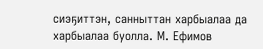сиэҕиттэн, санныттан харбыалаа да харбыалаа буолла. М. Ефимов